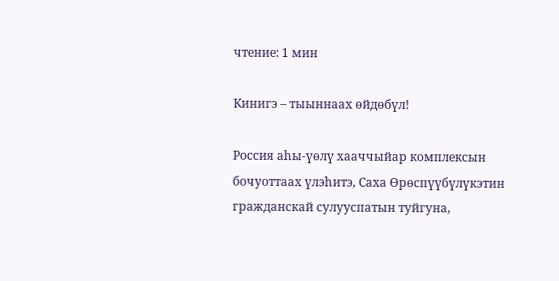чтение: 1 мин

Кинигэ – тыыннаах өйдөбүл!

Россия аһы-үөлү хааччыйар комплексын бочуоттаах үлэһитэ, Саха Өрөспүүбүлүкэтин гражданскай сулууспатын туйгуна,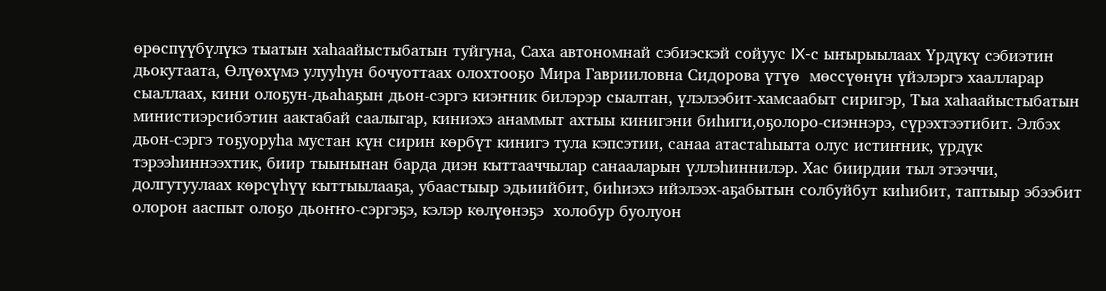өрөспүүбүлүкэ тыатын хаһаайыстыбатын туйгуна, Саха автономнай сэбиэскэй сойуус IX-с ыҥырыылаах Үрдүкү сэбиэтин дьокутаата, Өлүөхүмэ улууһун бочуоттаах олохтооҕо Мира Гаврииловна Сидорова үтүө  мөссүөнүн үйэлэргэ хаалларар сыаллаах, кини олоҕун-дьаһаҕын дьон-сэргэ киэҥник билэрэр сыалтан, үлэлээбит-хамсаабыт сиригэр, Тыа хаһаайыстыбатын министиэрсибэтин аактабай саалыгар, киниэхэ анаммыт ахтыы кинигэни биһиги,оҕолоро-сиэннэрэ, сүрэхтээтибит. Элбэх дьон-сэргэ тоҕуоруһа мустан күн сирин көрбүт кинигэ тула кэпсэтии, санаа атастаһыыта олус истиҥник, үрдүк тэрээһиннээхтик, биир тыынынан барда диэн кыттааччылар санааларын үллэһиннилэр. Хас биирдии тыл этээччи, долгутуулаах көрсүһүү кыттыылааҕа, убаастыыр эдьиийбит, биһиэхэ ийэлээх-аҕабытын солбуйбут киһибит, таптыыр эбээбит олорон ааспыт олоҕо дьоҥҥо-сэргэҕэ, кэлэр көлүөнэҕэ  холобур буолуон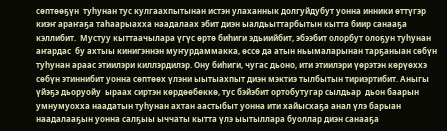сөптөөҕүн  туһунан тус кулгаахпытынан истэн улаханнык долгуйдубут уонна инники өттүгэр киэҥ араҥаҕа таһаарыахха наадалаах эбит диэн ыалдьыттарбытын кытта биир санааҕа кэллибит.  Мустуу кыттаачылара үгүс өртө биһиги эдьиийбит, эбээбит олорбут олоҕун туһунан аҥардас  бу ахтыы кинигэннэн муҥурдаммакка, өссө да атын ньымаларынан тарҕаныан сөбүн туһунан араас этиилэри киллэрдилэр. Ону биһиги, чугас дьоно, ити этиилэри үөрэтэн көрүөххэ сөбүн этиннибит уонна сөптөөх үлэни ыытыахпыт диэн мэктиэ тылбытын тириэртибит. Аныгы үйэҕэ дьоруойу  ыраах сиртэн көрдөөбөккө, тус бэйэбит ортобутугар сылдьар  дьон баарын умнумуохха наадатын туһунан ахтан аастыбыт уонна ити хайысхаҕа анал үлэ барыан наадалааҕын уонна салҕыы ыччаты кытта үлэ ыытыллара буоллар диэн санааҕа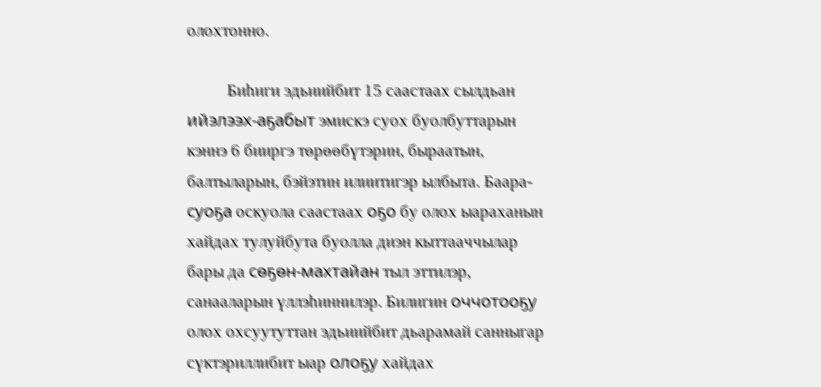олохтонно.

          Биһиги эдьиийбит 15 саастаах сылдьан  ийэлээх-аҕабыт эмискэ суох буолбуттарын кэннэ 6 бииргэ төрөөбүтэрин, быраатын, балтыларын, бэйэтин илиитигэр ылбыта. Баара-суоҕа оскуола саастаах оҕо бу олох ыараханын хайдах тулуйбута буолла диэн кыттааччылар бары да сөҕөн-махтайан тыл эттилэр, санааларын үллэһиннилэр. Билигин оччотооҕу олох охсуутуттан эдьиийбит дьарамай санныгар сүктэриллибит ыар олоҕу хайдах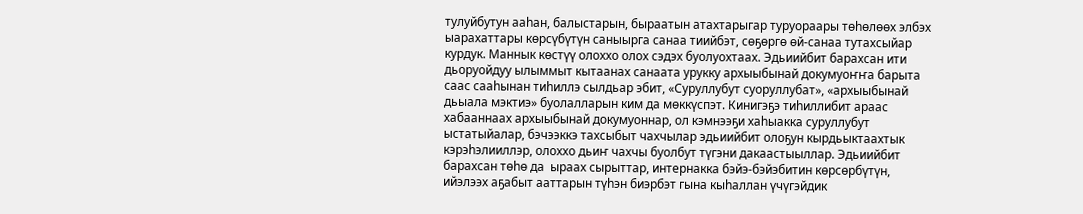тулуйбутун ааһан, балыстарын, быраатын атахтарыгар туруораары төһөлөөх элбэх ыарахаттары көрсүбүтүн саныырга санаа тиийбэт, сөҕөргө өй-санаа тутахсыйар курдук. Маннык көстүү олоххо олох сэдэх буолуохтаах. Эдьиийбит барахсан ити дьоруойдуу ылыммыт кытаанах санаата урукку архыыбынай докумуоҥҥа барыта саас сааһынан тиһиллэ сылдьар эбит, «Суруллубут суоруллубат», «архыыбынай дьыала мэктиэ» буолалларын ким да мөккүспэт. Кинигэҕэ тиһиллибит араас хабааннаах архыыбынай докумуоннар, ол кэмнээҕи хаһыакка суруллубут ыстатыйалар, бэчээккэ тахсыбыт чахчылар эдьиийбит олоҕун кырдьыктаахтык кэрэһэлииллэр, олоххо дьиҥ чахчы буолбут түгэни дакаастыыллар. Эдьиийбит  барахсан төһө да  ыраах сырыттар, интернакка бэйэ-бэйэбитин көрсөрбүтүн, ийэлээх аҕабыт ааттарын түһэн биэрбэт гына кыһаллан үчүгэйдик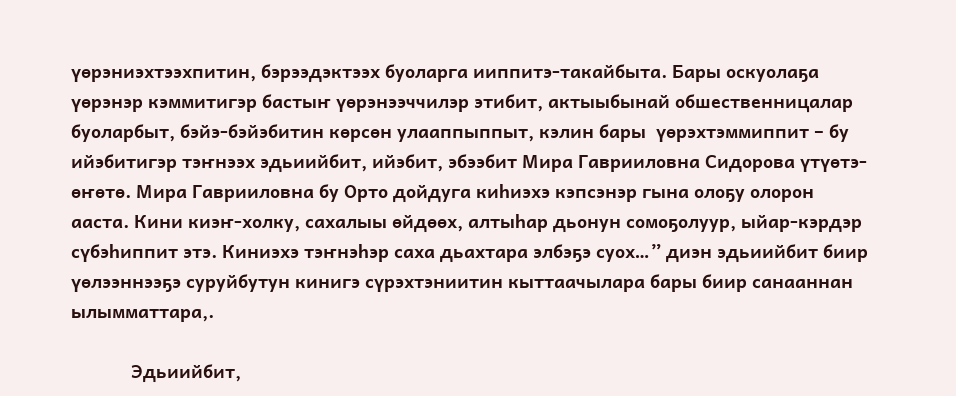үөрэниэхтээхпитин, бэрээдэктээх буоларга ииппитэ-такайбыта. Бары оскуолаҕа үөрэнэр кэммитигэр бастыҥ үөрэнээччилэр этибит, актыыбынай обшественницалар буоларбыт, бэйэ-бэйэбитин көрсөн улааппыппыт, кэлин бары  үөрэхтэммиппит – бу ийэбитигэр тэҥнээх эдьиийбит, ийэбит, эбээбит Мира Гаврииловна Сидорова үтүөтэ-өҥөтө. Мира Гаврииловна бу Орто дойдуга киһиэхэ кэпсэнэр гына олоҕу олорон ааста. Кини киэҥ-холку, сахалыы өйдөөх, алтыһар дьонун сомоҕолуур, ыйар-кэрдэр сүбэһиппит этэ. Киниэхэ тэҥнэһэр саха дьахтара элбэҕэ суох…” диэн эдьиийбит биир үөлээннээҕэ суруйбутун кинигэ сүрэхтэниитин кыттаачылара бары биир санааннан ылымматтара,.

            Эдьиийбит,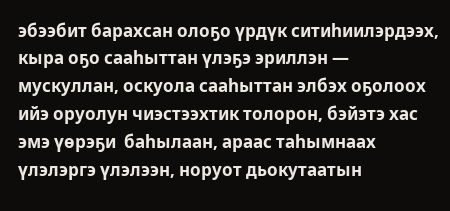эбээбит барахсан олоҕо үрдүк ситиһиилэрдээх, кыра оҕо сааһыттан үлэҕэ эриллэн — мускуллан, оскуола сааһыттан элбэх оҕолоох ийэ оруолун чиэстээхтик толорон, бэйэтэ хас эмэ үөрэҕи  баһылаан, араас таһымнаах үлэлэргэ үлэлээн, норуот дьокутаатын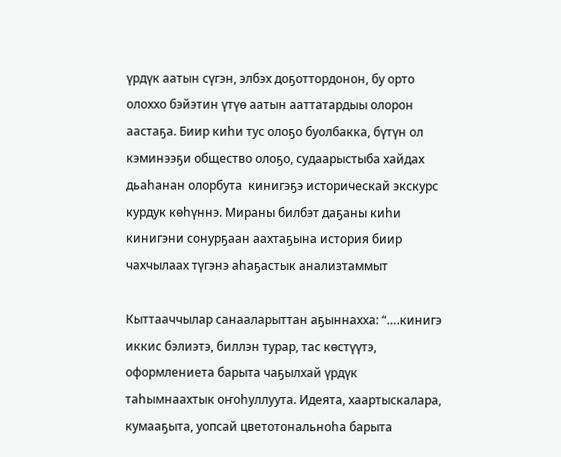үрдүк аатын сүгэн, элбэх доҕоттордонон, бу орто олоххо бэйэтин үтүө аатын ааттатардыы олорон аастаҕа. Биир киһи тус олоҕо буолбакка, бүтүн ол кэминээҕи общество олоҕо, судаарыстыба хайдах дьаһанан олорбута  кинигэҕэ историческай экскурс курдук көһүннэ. Мираны билбэт даҕаны киһи кинигэни сонурҕаан аахтаҕына история биир чахчылаах түгэнэ аһаҕастык анализтаммыт

Кыттааччылар санааларыттан аҕыннахха: “….кинигэ иккис бэлиэтэ, биллэн турар, тас көстүүтэ, оформлениета барыта чаҕылхай үрдүк таһымнаахтык оҥоһуллуута. Идеята, хаартыскалара, кумааҕыта, уопсай цветотональноһа барыта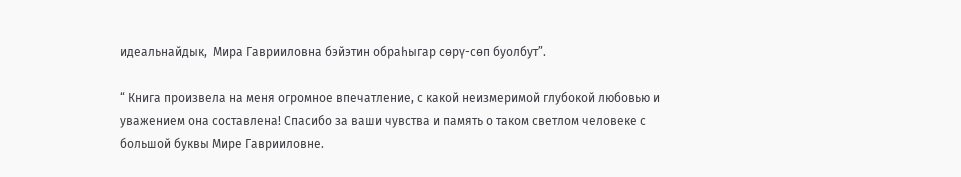идеальнайдык,  Мира Гаврииловна бэйэтин обраһыгар сөрү-сөп буолбут”.

“ Книга произвела на меня огромное впечатление, с какой неизмеримой глубокой любовью и уважением она составлена! Спасибо за ваши чувства и память о таком светлом человеке с большой буквы Мире Гаврииловне.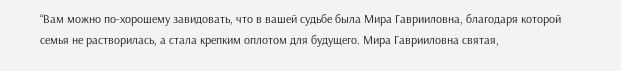“Вам можно по-хорошему завидовать, что в вашей судьбе была Мира Гаврииловна, благодаря которой семья не растворилась, а стала крепким оплотом для будущего. Мира Гаврииловна святая,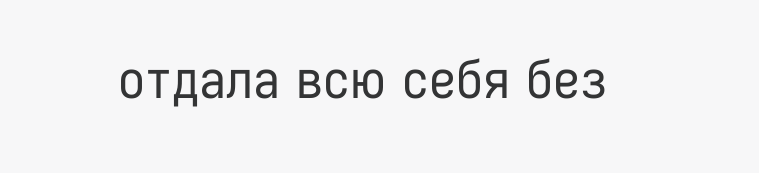отдала всю себя без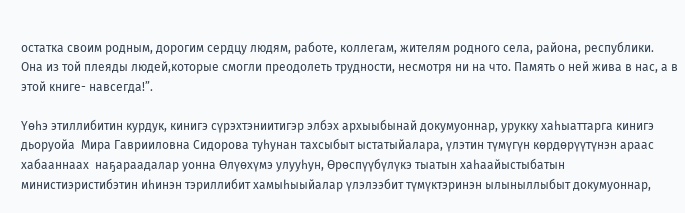остатка своим родным, дорогим сердцу людям, работе, коллегам, жителям родного села, района, республики.  Она из той плеяды людей,которые смогли преодолеть трудности, несмотря ни на что. Память о ней жива в нас, а в этой книге- навсегда!”.

Үөһэ этиллибитин курдук, кинигэ сүрэхтэниитигэр элбэх архыыбынай докумуоннар, урукку хаһыаттарга кинигэ дьоруойа  Мира Гаврииловна Сидорова туһунан тахсыбыт ыстатыйалара, үлэтин түмүгүн көрдөрүүтүнэн араас хабааннаах  наҕараадалар уонна Өлүөхүмэ улууһун, Өрөспүүбүлүкэ тыатын хаһаайыстыбатын министиэристибэтин иһинэн тэриллибит хамыһыыйалар үлэлээбит түмүктэринэн ылыныллыбыт докумуоннар,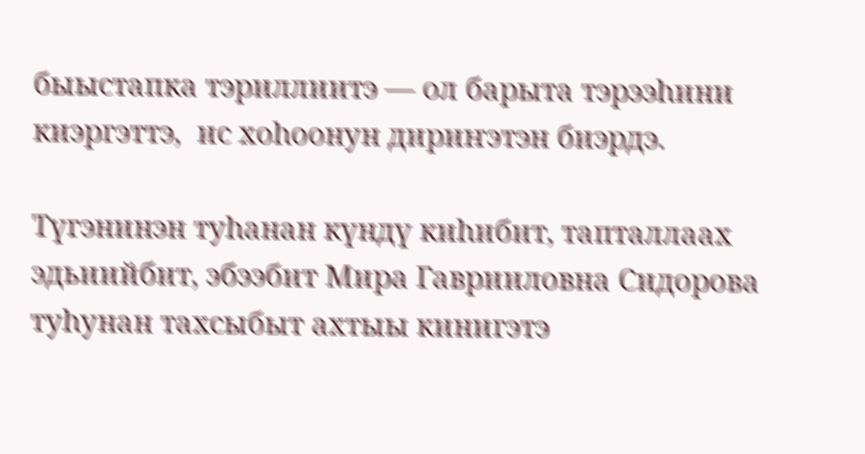быыстапка тэриллиитэ — ол барыта тэрээһини киэргэттэ,  ис хоһоонун дириҥэтэн биэрдэ.

Түгэнинэн туһанан күндү киһибит, тапталлаах эдьиийбит, эбээбит Мира Гаврииловна Сидорова туһунан тахсыбыт ахтыы кинигэтэ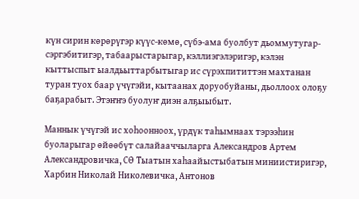күн сирин көрөрүгэр күүс-көмө, сүбэ-ама буолбут дьоммутугар-сэргэбитигэр, табаарыстарыгар, кэллиэгэлэригэр, кэлэн кыттыспыт ыалдьыттарбытыгар ис сүрэхпититтэн махтанан туран туох баар үчүгэйи, кытаанах доруобуйаны, дьоллоох олоҕу баҕарабыт. Этэҥҥэ буолуҥ диэн алҕыыбыт.

Маннык үчүгэй ис хоһоонноох, үрдүк таһымнаах тэрээһин буоларыгар өйөөбүт салайааччыларга Александров Артем Александровичка, СӨ Тыатын хаһаайыстыбатын миниистиригэр, Харбин Николай Николевичка, Антонов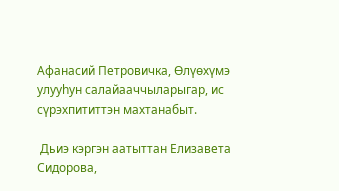Афанасий Петровичка, Өлүөхүмэ улууһун салайааччыларыгар, ис сүрэхпититтэн махтанабыт.

 Дьиэ кэргэн аатыттан Елизавета Сидорова,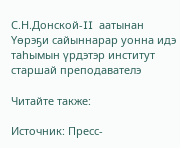С.Н.Донской-II  аатынан Үөрэҕи сайыннарар уонна идэ таһымын үрдэтэр институт старшай преподавателэ

Читайте также:

Источник: Пресс-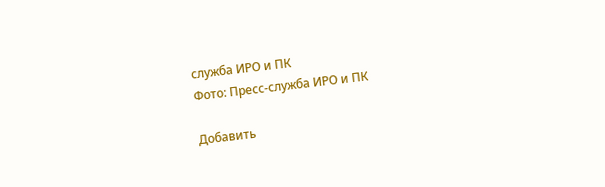служба ИРО и ПК
Фото: Пресс-служба ИРО и ПК

Добавить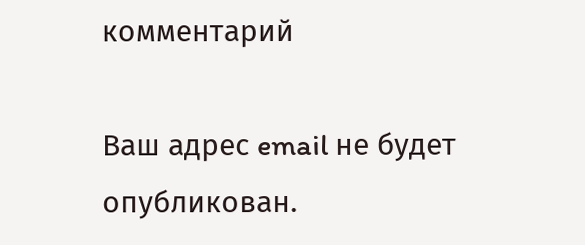комментарий

Ваш адрес email не будет опубликован.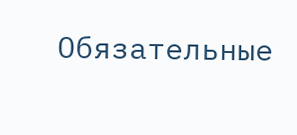Обязательные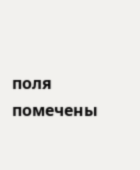поля помечены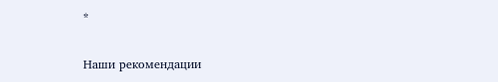*

Наши рекомендации